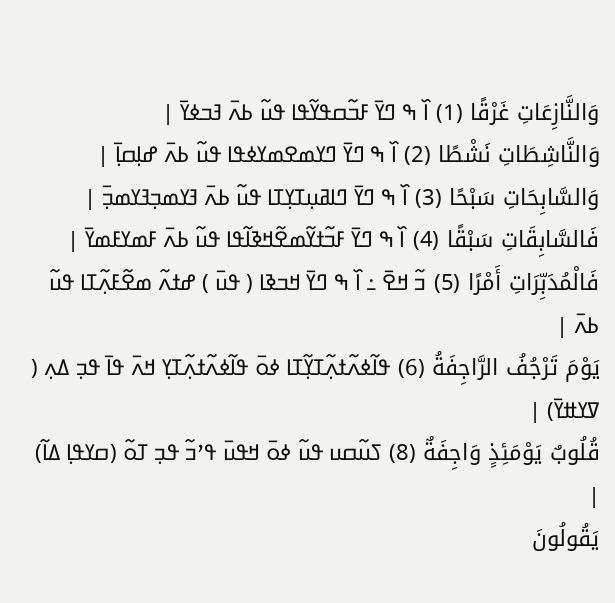وَالنَّازِعَاتِ غَرْقًا (1) ߊ߰ ߒ ߣߌ߫ ߓߏ߬ߛߟߌ߬ߟߊ ߟߎ߬ ߕߍ߫ ߔߏߦߌ߫ |
وَالنَّاشِطَاتِ نَشْطًا (2) ߊ߰ ߒ ߣߌ߫ ߣߌߘߐߘߌߦߟߊ ߟߎ߬ ߕߍ߫ ߝߊ߲ߛߊ߲߫ |
وَالسَّابِحَاتِ سَبْحًا (3) ߊ߰ ߒ ߣߌ߫ ߣߊߥߎ߲ߠߌ߲ߠߊ ߟߎ߬ ߕߍ߫ ߔߌߘߏ߲ߔߌߘߏ߲߫ |
فَالسَّابِقَاتِ سَبْقًا (4) ߊ߰ ߒ ߣߌ߫ ߓߏ߬ߙߌ߬ߘߐ߬ߞߢߊ߬ߟߊ ߟߎ߬ ߕߍ߫ ߓߘߌߓߘߌ߫ |
فَالْمُدَبِّرَاتِ أَمْرًا (5) ߏ߬ ߞߐ߫ ߸ ߊ߰ ߒ ߣߌ߫ ߞߏߢߊ ( ߟߎ߫ ) ߝߙߍ߬ ߘߐ߬ߓߍ߲߬ߠߊ ߟߎ߬ ߕߍ߫ |
يَوْمَ تَرْجُفُ الرَّاجِفَةُ (6) ߟߊ߬ߦߍ߬ߙߍ߲߬ߠߌ߲߬ߠߊ ߦߋ߫ ߟߊ߬ߦߍ߬ߙߍ߲߬ߠߌ߲ ߞߍ߫ ߟߊ߫ ߟߏ߲ ߡߍ߲ ( ߜߌߚߌ߫) |
قُلُوبٌ يَوْمَئِذٍ وَاجِفَةٌ (8) ߖߎ߬ߛߎ ߟߎ߬ ߦߋ߫ ߞߟߎ߫ ߟߴߏ߬ ߟߏ߲ ߠߋ߬ (ߛߌߟߊ߲ ߡߊ߬) |
يَقُولُونَ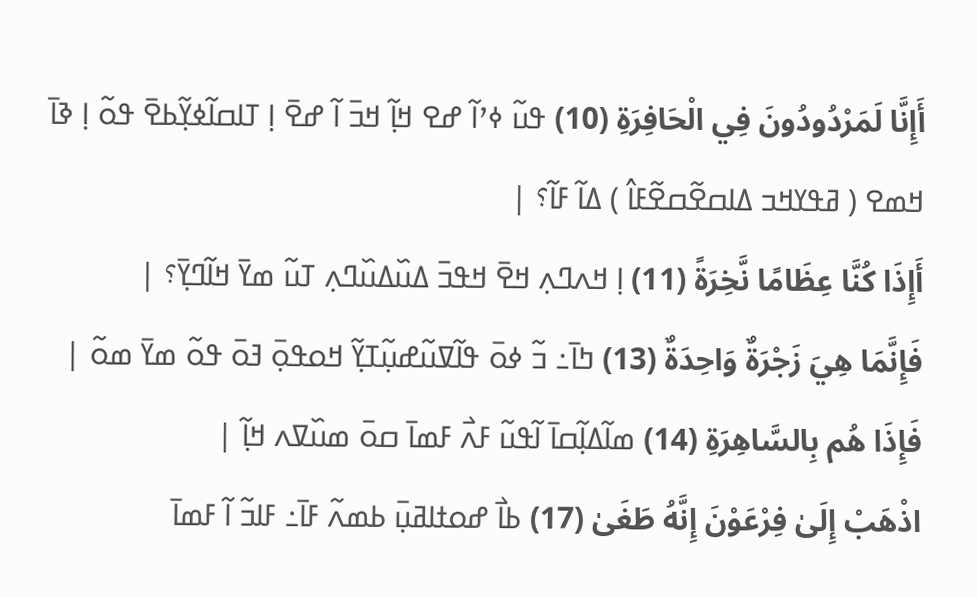أَإِنَّا لَمَرْدُودُونَ فِي الْحَافِرَةِ (10) ߟߎ߬ ߦߴߊ߬ ߝߐ ߞߊ߲߬ ߞߏ߫ ߊ߬ ߝߐ߫ ߊ߲ ߠߊߛߊ߬ߦߌ߲߬ߕߐ߫ ߟߋ߬ ߊ߲ ߢߊ߫ ߞߘߐ ( ߥߟߌߞߏ ߡߊߛߐ߬ߛߐ߬ߓߊ߮ ) ߡߊ߬ ߓߊ߬؟ |
أَإِذَا كُنَّا عِظَامًا نَّخِرَةً (11) ߊ߲ ߞߍߣߍ߲ ߞߐ߫ ߞߟߏ߫ ߡߎ߰ߡߎ߰ߣߍ߲ ߠߎ߬ ߘߌ߫ ߞߊ߬ߣߌ߲߫؟ |
فَإِنَّمَا هِيَ زَجْرَةٌ وَاحِدَةٌ (13) ߤߊ߫߸ ߏ߬ ߦߋ߫ ߟߊ߬ߜߎ߬ߝߎ߲߬ߠߌ߲߬ ߞߋߟߋ߲߫ ߔߋ߫ ߟߋ߬ ߘߌ߫ ߘߋ߬ |
فَإِذَا هُم بِالسَّاهِرَةِ (14) ߘߊ߬ߡߊ߲߬ߛߊ߫ ߊ߬ߟߎ߬ ߓߍ߯ ߓߘߊ߫ ߛߋ߫ ߘߎ߰ߜߍ ߞߊ߲߬ |
اذْهَبْ إِلَىٰ فِرْعَوْنَ إِنَّهُ طَغَىٰ (17) ߕߊ߯ ߝߋߙߊߥߎ߲߫ ߕߘߍ߬ ߓߊ߫߸ ߓߊߏ߬ ߊ߬ ߓߘߊ߫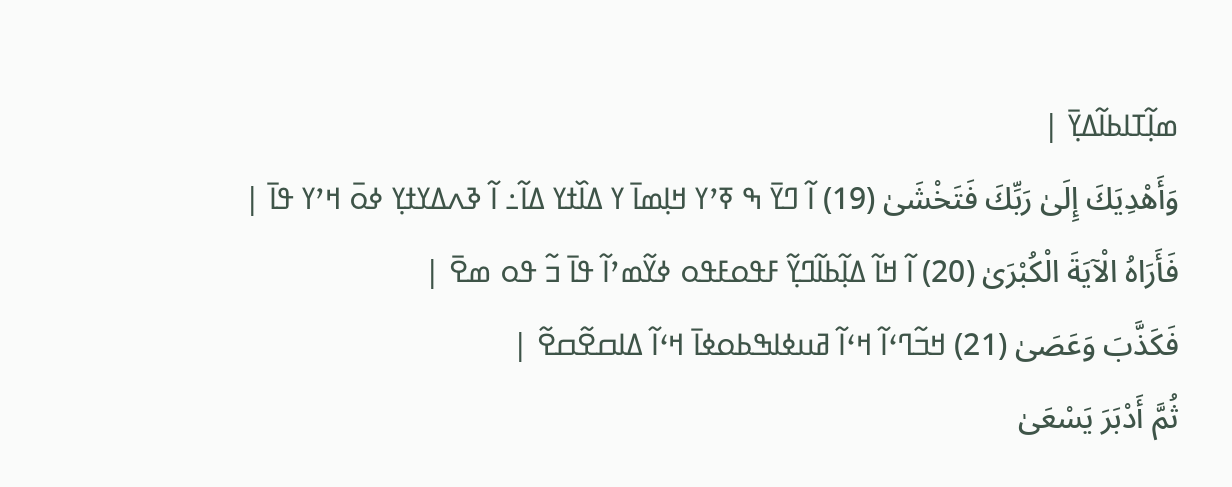ߘߊ߲߬ߠߊߕߊ߬ߡߌ߲߫ |
وَأَهْدِيَكَ إِلَىٰ رَبِّكَ فَتَخْشَىٰ (19) ߊ߬ ߣߌ߫ ߒ ߧߴߌ ߞߊ߲ߘߊ߫ ߌ ߡߊ߰ߙߌ ߡߊ߬߸ ߊ߬ ߢߍߡߌߙߌ߲ ߦߋ߫ ߞߴߌ ߟߊ߫ |
فَأَرَاهُ الْآيَةَ الْكُبْرَىٰ (20) ߊ߬ ߞߊ߬ ߡߊ߲߬ߕߊ߬ߣߌ߲߬ ߓߟߋߓߟߋ ߦߌ߬ߘߴߊ߬ ߟߊ߫ ߏ߬ ߟߋ ߘߐ߫ |
فَكَذَّبَ وَعَصَىٰ (21) ߞߏ߬ߣߵߊ߬ ߞߵߊ߬ ߥߎߦߊߒߕߋߦߊ߫ ߞߵߊ߬ ߡߊߛߐ߬ߛߐ߬ |
ثُمَّ أَدْبَرَ يَسْعَىٰ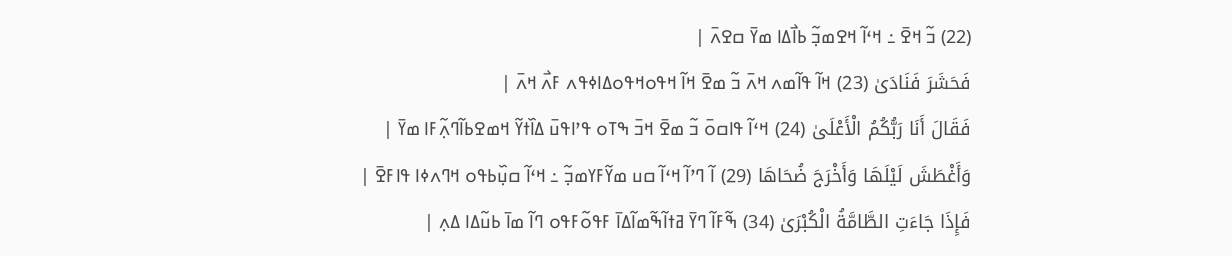(22) ߏ߬ ߞߐ߫ ߸ ߞߵߊ߬ ߞߐߘߏ߲߬ ߕߊ߯ߡߊ ߘߌ߫ ߛߐߍ߫ |
فَحَشَرَ فَنَادَىٰ (23) ߞߊ߬ ߟߊ߬ߘߍ ߞߍ߫ ߏ߬ ߘߐ߫ ߞߊ߬ ߞߟߋߞߟߋߡߊߦߟߍ ߓߍ߯ ߞߍ߫ |
فَقَالَ أَنَا رَبُّكُمُ الْأَعْلَىٰ (24) ߞߵߊ߬ ߟߊߛߋ߫ ߏ߬ ߘߐ߫ ߞߏ߫ ߒߠߋ ߟߴߊߟߎ߫ ߡߊ߰ߙߌ߬ ߞߘߐߕߊ߬ߣߍ߲߬ߓߊ ߘߌ߫ |
وَأَغْطَشَ لَيْلَهَا وَأَخْرَجَ ضُحَاهَا (29) ߊ߬ ߣߴߊ߬ ߞߵߊ߬ ߛߎ ߘߌ߬ߓߌߘߏ߲߬ ߸ ߞߵߊ߬ ߛߎ߲߰ߕߟߋ ߞߣߍߦߊ ߟߊߓߐ߫ |
فَإِذَا جَاءَتِ الطَّامَّةُ الْكُبْرَىٰ (34) ߒ߬ߓߊ߬ ߣߌ߫ ߥߙߊ߬ߒ߬ߘߊ߬ߡߊ߫ ߓߟߋ߬ߓߟߋ ߣߊ߬ ߘߊ߫ ߕߎ߬ߡߊ ߡߍ߲ |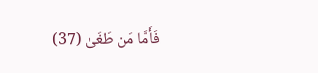فَأَمَّا مَن طَغَىٰ (37)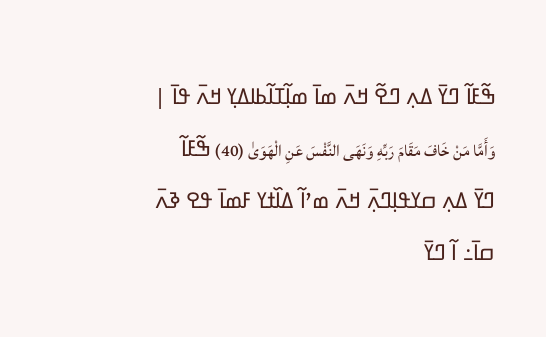ߒ߬ߓߊ߬ ߣߌ߫ ߡߍ߲ ߣߐ߬ ߞߍ߫ ߘߊ߫ ߘߊ߲߬ߠߊ߬ߕߊߡߌ߲ ߞߍ߫ ߟߊ߫ |
وَأَمَّا مَنْ خَافَ مَقَامَ رَبِّهِ وَنَهَى النَّفْسَ عَنِ الْهَوَىٰ (40) ߒ߬ߓߊ߬ ߣߌ߫ ߡߍ߲ ߛߌߟߊ߲ߣߍ߲߫ ߞߍ߫ ߘߴߊ߬ ߡߊ߰ߙߌ ߓߘߊ߫ ߟߐ ߢߍ߫ ߛߊ߫߸ ߊ߬ ߣߌ߫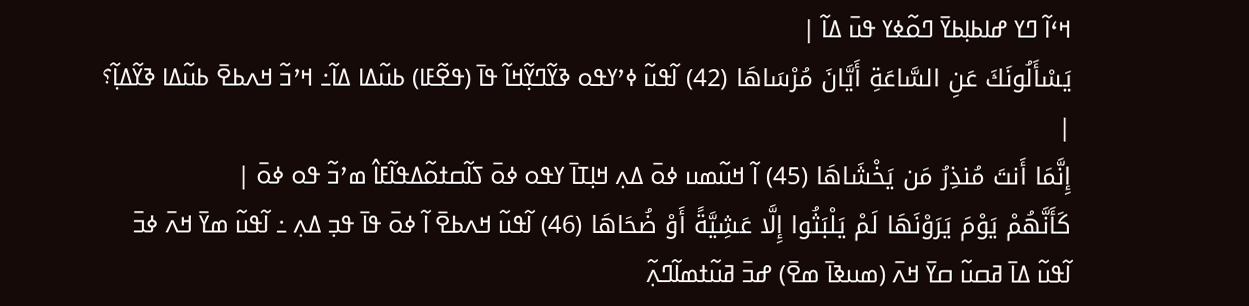ߞߵߊ߬ ߣߌ ߝߊߕߊ߲ߕߌ߫ ߣߋ߬ߦߌ ߟߎ߫ ߡߊ߬ |
يَسْأَلُونَكَ عَنِ السَّاعَةِ أَيَّانَ مُرْسَاهَا (42) ߊ߬ߟߎ߬ ߦߴߌߟߋ ߢߌ߬ߣߌ߲߬ߞߊ߬ ߟߊ߫ (ߟߐ߬ߓߊ) ߕߎ߬ߡߊ ߡߊ߬߸ ߞߴߏ߬ ߞߍߕߐ߫ ߕߎ߬ߡߊ ߢߌ߬ߡߊ߲߬؟ |
إِنَّمَا أَنتَ مُنذِرُ مَن يَخْشَاهَا (45) ߊ߬ ߞߎ߬ߘߎ ߦߋ߫ ߡߍ߲ ߞߊ߲ߠߊ߫ ߌߟߋ ߦߋ߫ ߖߊ߬ߛߙߋ߬ߡߟߊ߬ߓߊ߮ ߘߴߏ߬ ߟߋ ߦߋ߫ |
كَأَنَّهُمْ يَوْمَ يَرَوْنَهَا لَمْ يَلْبَثُوا إِلَّا عَشِيَّةً أَوْ ضُحَاهَا (46) ߊ߬ߟߎ߬ ߞߍߕߐ߫ ߊ߬ ߦߋ߫ ߟߊ߫ ߟߏ߲ ߡߍ߲ ߸ ߊ߬ߟߎ߬ ߘߌ߫ ߞߍ߫ ߦߏ߫ ߊ߬ߟߎ߬ ߡߊ߫ ߥߛߎ߬ ߛߌ߫ ߞߍ߫ (ߘߎߢߊ߫ ߘߐ߫) ߝߏ߫ ߥߎ߬ߙߘߊ߬ߣߍ߲߬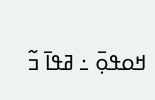ߞߋߟߋ߲߫ ߸ ߥߟߊ߫ ߏ߬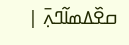ߛߐ߰ߡߘߊ߬ߣߍ߲߫ |